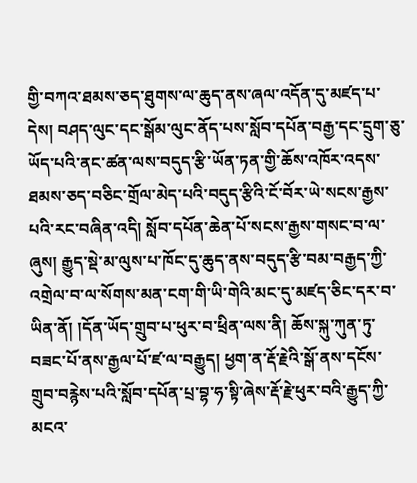གྱི་བཀའ་ཐམས་ཅད་ཐུགས་ལ་ཆུད་ནས་ཞལ་འདོན་དུ་མཛད་པ་དེས། བཤད་ལུང་དང་སྒོམ་ལུང་ནོད་པས་སློབ་དཔོན་བརྒྱ་དང་དྲུག་ཅུ་ཡོད་པའི་ནང་ཚན་ལས་བདུད་རྩི་ཡོན་ཏན་གྱི་ཆོས་འཁོར་འདས་ཐམས་ཅད་བཅིང་གྲོལ་མེད་པའི་བདུད་རྩིའི་ངོ་བོར་ཡེ་སངས་རྒྱས་པའི་རང་བཞིན་འདི། སློབ་དཔོན་ཆེན་པོ་སངས་རྒྱས་གསང་བ་ལ་ཞུས། རྒྱུད་སྡེ་མ་ལུས་པ་ཁོང་དུ་ཆུད་ནས་བདུད་རྩི་བམ་བརྒྱད་ཀྱི་འགྲེལ་བ་ལ་སོགས་མན་ངག་གི་ཡི་གེའི་མང་དུ་མཛད་ཅིང་དར་བ་ཡིན་ནོ། །དོན་ཡོད་གྲུབ་པ་ཕུར་བ་ཕྲིན་ལས་ནི། ཆོས་སྐུ་ཀུན་ཏུ་བཟང་པོ་ནས་རྒྱལ་པོ་ཛ་ལ་བརྒྱུད། ཕྱག་ན་རྡོ་རྗེའི་སྒོ་ནས་དངོས་གྲུབ་བརྙེས་པའི་སློབ་དཔོན་པྲ་བྷ་ཧ་སྟི་ཞེས་རྡོ་རྗེ་ཕུར་བའི་རྒྱུད་ཀྱི་མངའ་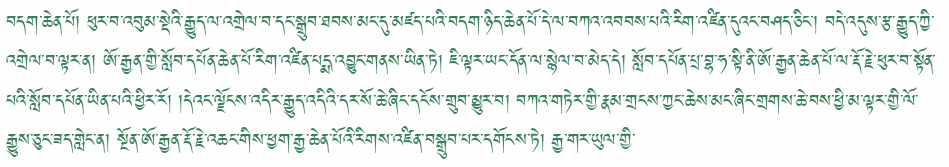བདག་ཆེན་པོ། ཕུར་བ་འབུམ་སྡེའི་རྒྱུད་ལ་འགྲེལ་བ་དང་སྒྲུབ་ཐབས་མང་དུ་མཛད་པའི་བདག་ཉིད་ཆེན་པོ་དེ་ལ་བཀའ་འབབས་པའི་རིག་འཛིན་དུའང་བཤད་ཅིང་། བདེ་འདུས་རྩ་རྒྱུད་ཀྱི་འགྲེལ་བ་ལྟར་ན། ཨོ་རྒྱན་གྱི་སློབ་དཔོན་ཆེན་པོ་རིག་འཛིན་པདྨ་འབྱུང་གནས་ཡིན་ཏེ། ཇི་ལྟར་ཡང་དོན་ལ་སྙེལ་བ་མེད་དེ། སློབ་དཔོན་པྲ་བྷ་ཧ་སྟི་ནི་ཨོ་རྒྱན་ཆེན་པོ་ལ་རྡོ་རྗེ་ཕུར་བ་སྟོན་པའི་སློབ་དཔོན་ཡིན་པའི་ཕྱིར་རོ། །དེའང་ལྗོངས་འདིར་རྒྱུད་འདིའི་དར་སོ་ཆེ་ཞིང་དངོས་གྲུབ་མྱུར་བ། བཀའ་གཏེར་གྱི་རྣམ་གྲངས་ཀྱང་ཆེས་མང་ཞིང་གྲགས་ཆེ་བས་ཕྱི་མ་ལྟར་གྱི་ལོ་རྒྱུས་ཅུང་ཟད་གླེང་ན། སྔོན་ཨོ་རྒྱན་རྡོ་རྗེ་འཆང་གིས་ཕྱག་རྒྱ་ཆེན་པོའི་རིགས་འཛིན་བསྒྲུབ་པར་དགོངས་ཏེ། རྒྱ་གར་ཡུལ་གྱི་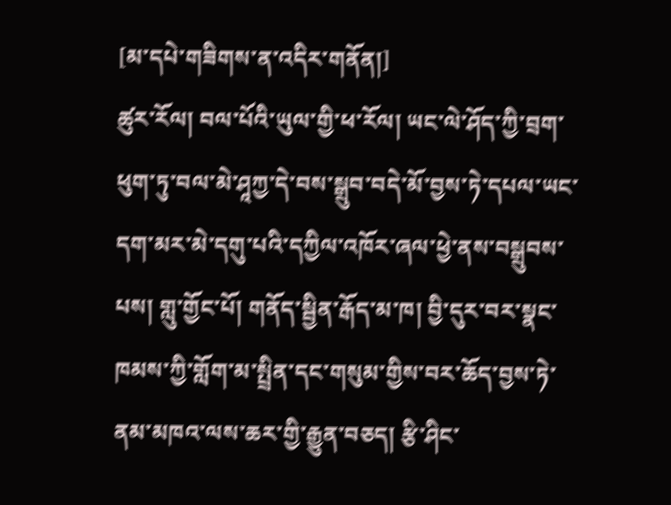[མ་དཔེ་གཟིགས་ན་འདིར་གནོན།]
ཚུར་རོལ། བལ་པོའི་ཡུལ་གྱི་ཕ་རོལ། ཡང་ལེ་ཤོད་ཀྱི་བྲག་ཕུག་ཏུ་བལ་མེ་ཤཱཀྱ་དེ་བས་སྒྲུབ་བདེ་མོ་བྱས་ཏེ་དཔལ་ཡང་དག་མར་མེ་དགུ་པའི་དཀྱིལ་འཁོར་ཞལ་ཕྱེ་ནས་བསྒྲུབས་པས། གླུ་གྱོང་པོ། གནོད་སྦྱིན་རྒོད་མ་ཁ། བྱི་དུར་བར་སྣང་ཁམས་ཀྱི་གློག་མ་སྤྲིན་དང་གསུམ་གྱིས་བར་ཆོད་བྱས་ཏེ་ནམ་མཁའ་ལས་ཆར་གྱི་རྒྱུན་བཅད། རྩི་ཤིང་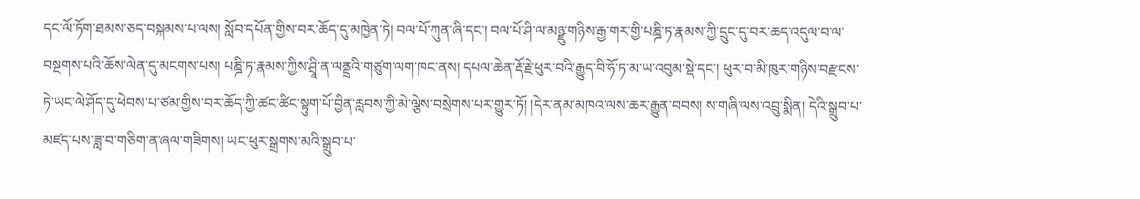དང་ལོ་ཏོག་ཐམས་ཅད་བསྐམས་པ་ལས། སློབ་དཔོན་གྱིས་བར་ཆོད་དུ་མཁྱེན་ཏེ། བལ་པོ་ཀུན་ཞི་དང་། བལ་པོ་ཤི་ལ་མཉྫུ་གཉིས་རྒྱ་གར་གྱི་པཎྜི་ཏ་རྣམས་ཀྱི་དྲུང་དུ་བར་ཆད་འདུལ་བ་ལ་བསྔགས་པའི་ཆོས་ལེན་དུ་མངགས་པས། པཎྜི་ཏ་རྣམས་ཀྱིས་ཤྲཱི་ན་ལནྡྲའི་གཙུག་ལག་ཁང་ནས། དཔལ་ཆེན་རྡོ་རྗེ་ཕུར་བའི་རྒྱུད་བི་ཧོ་ཏ་མ་ཡ་འབུམ་སྡེ་དང་། ཕུར་བ་མི་ཁུར་གཉིས་བརྫངས་ཏེ་ཡང་ལེ་ཤོད་དུ་ཕེབས་པ་ཙམ་གྱིས་བར་ཆོད་ཀྱི་ཚང་ཚིང་སྟུག་པོ་བྱིན་རླབས་ཀྱི་མེ་ལྕེས་བསྲེགས་པར་གྱུར་ཏོ། །དེར་ནམ་མཁའ་ལས་ཆར་རྒྱུན་བབས། ས་གཞི་ལས་འབྲུ་སྨིན། དེའི་སྒྲུབ་པ་མཛད་པས་ཟླ་བ་གཅིག་ན་ཞལ་གཟིགས། ཡང་ཕུར་སྒྲགས་མའི་སྒྲུབ་པ་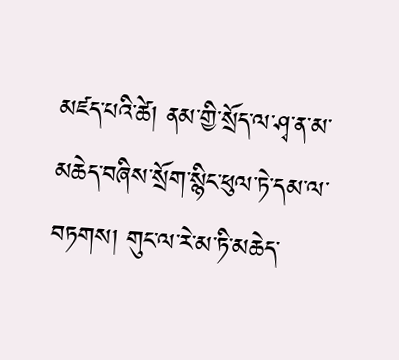མཛད་པའི་ཚེ། ནམ་གྱི་སྲོད་ལ་ཤྭ་ན་མ་མཆེད་བཞིས་སྲོག་སྙིང་ཕུལ་ཏེ་དམ་ལ་བཏགས། གུང་ལ་རེ་མ་ཏི་མཆེད་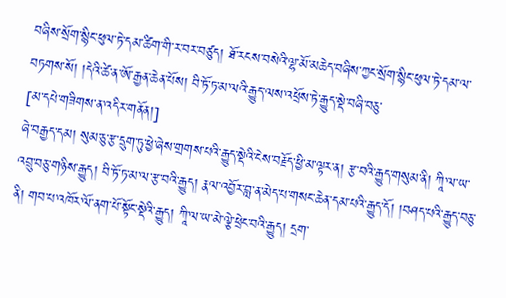བཞིས་སྲོག་སྙིང་ཕུལ་ཏེ་དམ་ཚིག་གི་ར་བར་བཙུད། ཐོ་རངས་བསེའི་ལྷ་མོ་མཆེད་བཞིས་ཀྱང་སྲོག་སྙིང་ཕུལ་ཏེ་དམ་ལ་བཏགས་སོ། །དེའི་ཚེ་ན་ཨོ་རྒྱན་ཆེན་པོས། བི་ཏོ་ཏ་མ་ལའི་རྒྱུད་ལས་འཕྲོས་ཏེ་རྒྱུད་སྡེ་བཞི་བཅུ་
[མ་དཔེ་གཟིགས་ན་འདིར་གནོན།]
ཞེ་བརྒྱད་དམ། སུམ་ཅུ་རྩ་དྲུག་ཏུ་ཕྱེ་ཞེས་གྲགས་པའི་རྒྱུད་སྡེའི་ངེས་བརྗོད་ཕྱི་མ་ལྟར་ན། རྩ་བའི་རྒྱུད་གསུམ་ནི། ཀཱི་ལ་ཡ་འབྲུ་བཅུ་གཉིས་རྒྱུད། བི་ཏོ་ཏ་མ་ལ་རྩ་བའི་རྒྱུད། རྣལ་འབྱོར་བླ་ན་མེད་པ་གསང་ཆེན་དམ་པའི་རྒྱུད་དོ། །བཤད་པའི་རྒྱུད་བཅུ་ནི། གབ་པ་འཁོར་ལོ་ནག་པོ་སྟོང་སྡེའི་རྒྱུད། ཀཱི་ལ་ཡ་མེ་ལྕེ་ཕྲེང་བའི་རྒྱུད། དྲག་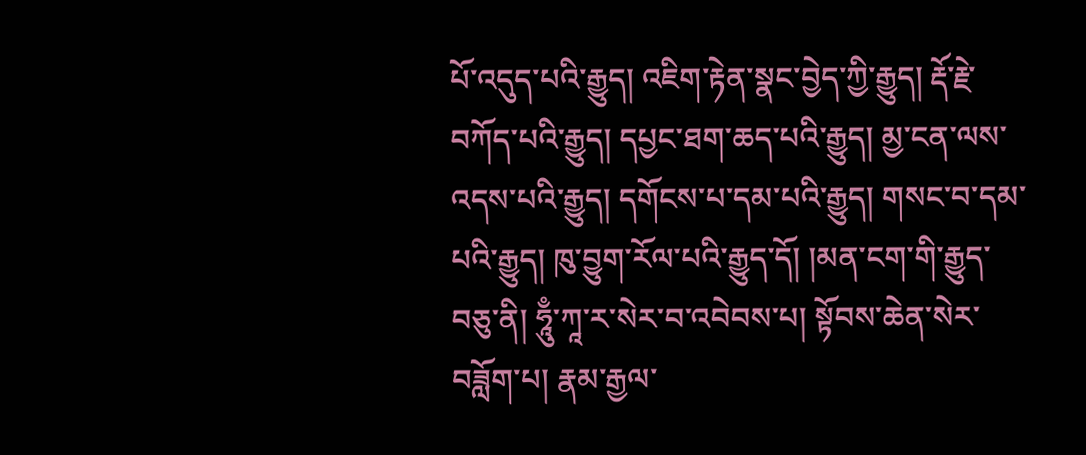པོ་འདུད་པའི་རྒྱུད། འཇིག་རྟེན་སྣང་བྱེད་ཀྱི་རྒྱུད། རྡོ་རྗེ་བཀོད་པའི་རྒྱུད། དཔྱང་ཐག་ཆད་པའི་རྒྱུད། མྱ་ངན་ལས་འདས་པའི་རྒྱུད། དགོངས་པ་དམ་པའི་རྒྱུད། གསང་བ་དམ་པའི་རྒྱུད། ཁུ་བྱུག་རོལ་པའི་རྒྱུད་དོ། །མན་ངག་གི་རྒྱུད་བཅུ་ནི། ཧཱུྃ་ཀཱ་ར་སེར་བ་འབེབས་པ། སྟོབས་ཆེན་སེར་བཟློག་པ། རྣམ་རྒྱལ་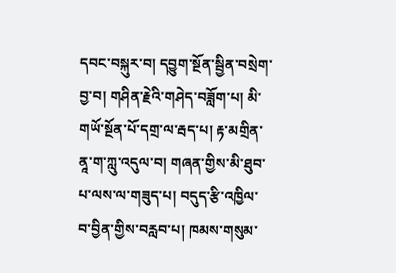དབང་བསྐུར་བ། དབྱུག་སྔོན་སྦྱིན་བསྲེག་བྱ་བ། གཤིན་རྗེའི་གཤེད་བཟློག་པ། མི་གཡོ་སྔོན་པོ་དགྲ་ལ་རྦད་པ། རྟ་མགྲིན་ནཱ་ག་ཀླུ་འདུལ་བ། གཞན་གྱིས་མི་ཐུབ་པ་ལས་ལ་གཟུད་པ། བདུད་རྩི་འཁྱིལ་བ་བྱིན་གྱིས་བརླབ་པ། ཁམས་གསུམ་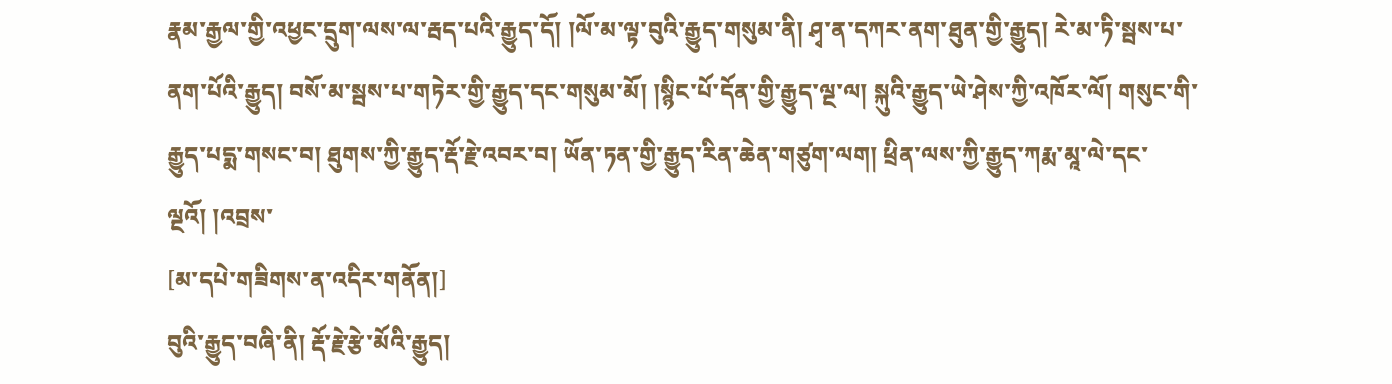རྣམ་རྒྱལ་གྱི་འཕྱང་དྲུག་ལས་ལ་རྦད་པའི་རྒྱུད་དོ། །ལོ་མ་ལྟ་བུའི་རྒྱུད་གསུམ་ནི། ཤྭ་ན་དཀར་ནག་ཐུན་གྱི་རྒྱུད། རེ་མ་ཏི་སྦས་པ་ནག་པོའི་རྒྱུད། བསོ་མ་སྦས་པ་གཏེར་གྱི་རྒྱུད་དང་གསུམ་མོ། །སྙིང་པོ་དོན་གྱི་རྒྱུད་ལྔ་ལ། སྐུའི་རྒྱུད་ཡེ་ཤེས་ཀྱི་འཁོར་ལོ། གསུང་གི་རྒྱུད་པདྨ་གསང་བ། ཐུགས་ཀྱི་རྒྱུད་རྡོ་རྗེ་འབར་བ། ཡོན་ཏན་གྱི་རྒྱུད་རིན་ཆེན་གཙུག་ལག། ཕྲིན་ལས་ཀྱི་རྒྱུད་ཀརྨ་མཱ་ལེ་དང་ལྔའོ། །འབྲས་
[མ་དཔེ་གཟིགས་ན་འདིར་གནོན།]
བུའི་རྒྱུད་བཞི་ནི། རྡོ་རྗེ་རྩེ་མོའི་རྒྱུད།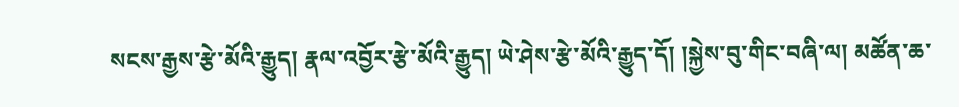སངས་རྒྱས་རྩེ་མོའི་རྒྱུད། རྣལ་འབྱོར་རྩེ་མོའི་རྒྱུད། ཡེ་ཤེས་རྩེ་མོའི་རྒྱུད་དོ། །སྐྱེས་བུ་གིང་བཞི་ལ། མཚོན་ཆ་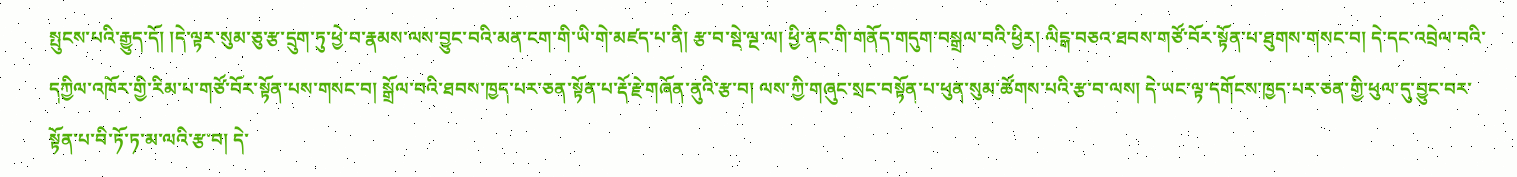སྤུངས་པའི་རྒྱུད་དོ། །དེ་ལྟར་སུམ་ཅུ་རྩ་དྲུག་ཏུ་ཕྱེ་བ་རྣམས་ལས་བྱུང་བའི་མན་ངག་གི་ཡི་གེ་མཛད་པ་ནི། རྩ་བ་སྡེ་ལྔ་ལ། ཕྱི་ནང་གི་གནོད་གདུག་བསྒྲལ་བའི་ཕྱིར། ལིངྒ་བཅའ་ཐབས་གཙོ་བོར་སྟོན་པ་ཐུགས་གསང་བ། དེ་དང་འབྲེལ་བའི་དཀྱིལ་འཁོར་གྱི་རིམ་པ་གཙོ་བོར་སྟོན་པས་གསང་བ། སྒྲོལ་བའི་ཐབས་ཁྱད་པར་ཅན་སྟོན་པ་རྡོ་རྗེ་གཞོན་ནུའི་རྩ་བ། ལས་ཀྱི་གཞུང་སྲང་བསྟོན་པ་ཕུན་སུམ་ཚོགས་པའི་རྩ་བ་ལས། དེ་ཡང་ལྟ་དགོངས་ཁྱད་པར་ཅན་གྱི་ཕུལ་དུ་བྱུང་བར་སྟོན་པ་བི་ཏོ་ཏ་མ་ལའི་རྩ་བ། དེ་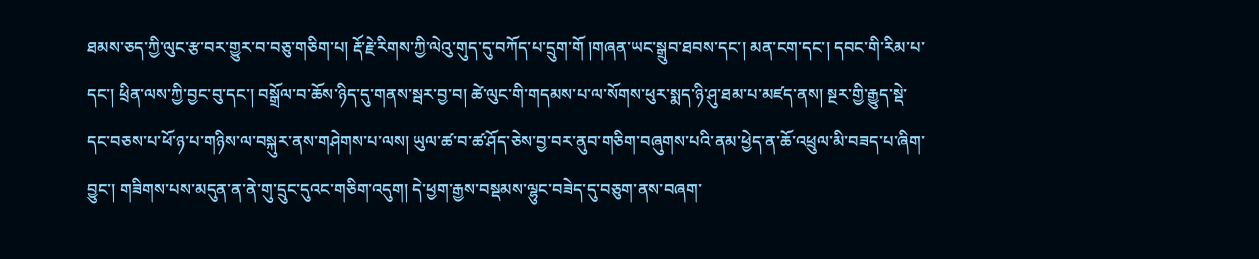ཐམས་ཅད་ཀྱི་ལུང་རྩ་བར་གྱུར་བ་བཅུ་གཅིག་པ། རྡོ་རྗེ་རིགས་ཀྱི་ལེའུ་གུད་དུ་བཀོད་པ་དྲུག་གོ །གཞན་ཡང་སྒྲུབ་ཐབས་དང་། མན་ངག་དང་། དབང་གི་རིམ་པ་དང་། ཕྲིན་ལས་ཀྱི་བྱང་བུ་དང་། བསྒྲོལ་བ་ཆོས་ཉིད་དུ་གནས་སྦར་བྱ་བ། ཚེ་ལུང་གི་གདམས་པ་ལ་སོགས་ཕུར་སྨད་ཉི་ཤུ་ཐམ་པ་མཛད་ནས། སྔར་གྱི་རྒྱུད་སྡེ་དང་བཅས་པ་ཕོ་ཉ་པ་གཉིས་ལ་བསྐུར་ནས་གཤེགས་པ་ལས། ཡུལ་ཚ་བ་ཚ་ཤོད་ཅེས་བྱ་བར་ནུབ་གཅིག་བཞུགས་པའི་ནམ་ཕྱེད་ན་ཆོ་འཕྲུལ་མི་བཟད་པ་ཞིག་བྱུང་། གཟིགས་པས་མདུན་ན་ནེ་གུ་དྲུང་དུའང་གཅིག་འདུག། དེ་ཕྱག་རྒྱས་བསྡམས་ལྷུང་བཟེད་དུ་བཅུག་ནས་བཞག་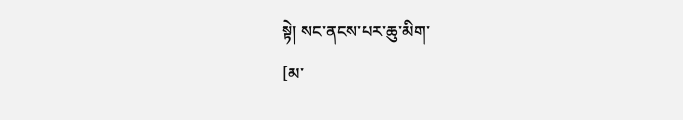སྟེ། སང་ནངས་པར་ཆུ་མིག་
[མ་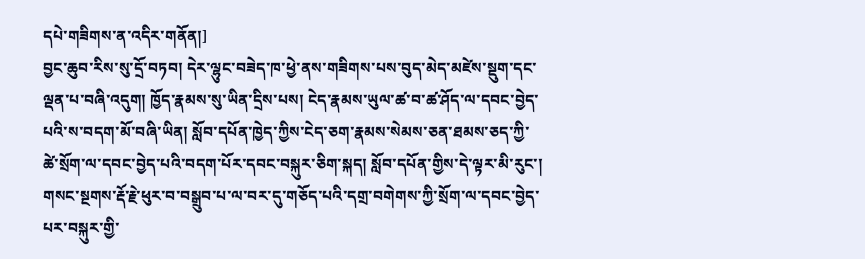དཔེ་གཟིགས་ན་འདིར་གནོན།]
བྱང་ཆུབ་རིས་སུ་དྲོ་བཏབ། དེར་ལྷུང་བཟེད་ཁ་ཕྱེ་ནས་གཟིགས་པས་བུད་མེད་མཛེས་སྡུག་དང་ལྡན་པ་བཞི་འདུག། ཁྱོད་རྣམས་སུ་ཡིན་དྲིས་པས། ངེད་རྣམས་ཡུལ་ཚ་བ་ཚ་ཤོད་ལ་དབང་བྱེད་པའི་ས་བདག་མོ་བཞི་ཡིན། སློབ་དཔོན་ཁྱེད་ཀྱིས་ངེད་ཅག་རྣམས་སེམས་ཅན་ཐམས་ཅད་ཀྱི་ཚེ་སྲོག་ལ་དབང་བྱེད་པའི་བདག་པོར་དབང་བསྐུར་ཅིག་སྐད། སློབ་དཔོན་གྱིས་དེ་ལྟར་མི་རུང་། གསང་སྔགས་རྡོ་རྗེ་ཕུར་བ་བསྒྲུབ་པ་ལ་བར་དུ་གཅོད་པའི་དགྲ་བགེགས་ཀྱི་སྲོག་ལ་དབང་བྱེད་པར་བསྐུར་གྱི་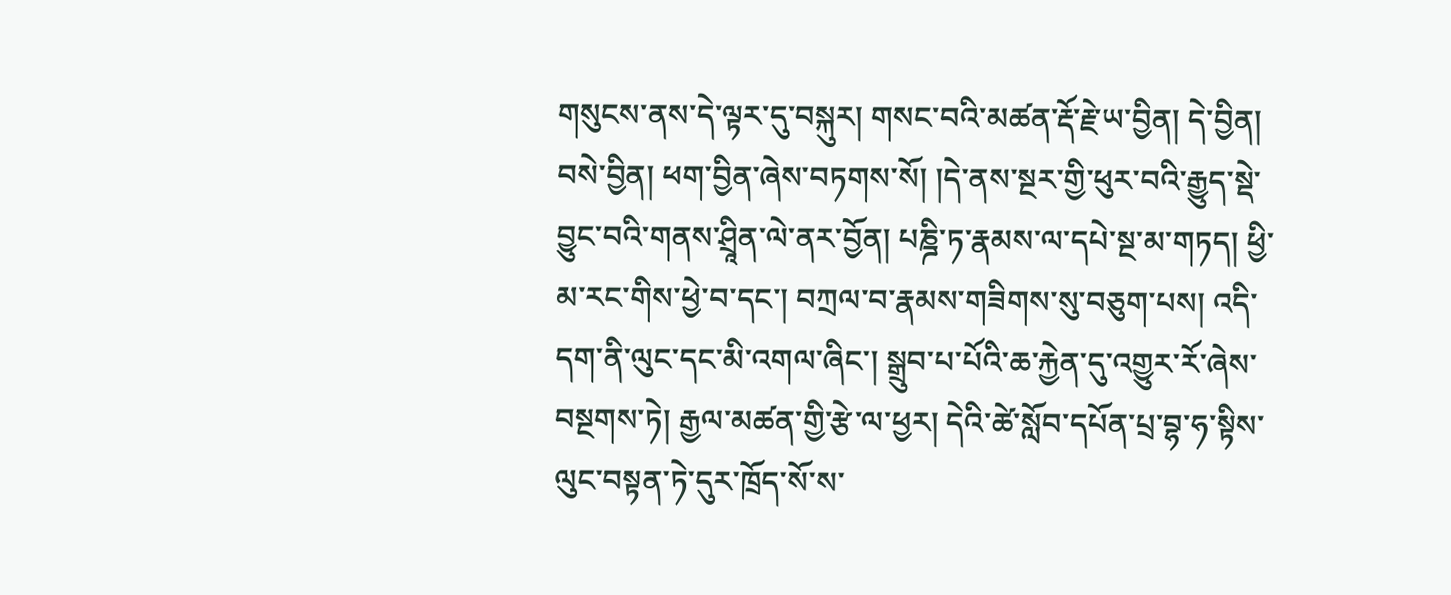གསུངས་ནས་དེ་ལྟར་དུ་བསྐུར། གསང་བའི་མཚན་རྡོ་རྗེ་ཡ་བྱིན། དེ་བྱིན། བསེ་བྱིན། ཕག་བྱིན་ཞེས་བཏགས་སོ། །དེ་ནས་སྔར་གྱི་ཕུར་བའི་རྒྱུད་སྡེ་བྱུང་བའི་གནས་ཤྲཱིན་ལེ་ནར་བྱོན། པཎྜི་ཏ་རྣམས་ལ་དཔེ་སྔ་མ་གཏད། ཕྱི་མ་རང་གིས་ཕྱེ་བ་དང་། བཀྲལ་བ་རྣམས་གཟིགས་སུ་བཅུག་པས། འདི་དག་ནི་ལུང་དང་མི་འགལ་ཞིང་། སྒྲུབ་པ་པོའི་ཆ་རྐྱེན་དུ་འགྱུར་རོ་ཞེས་བསྔགས་ཏེ། རྒྱལ་མཚན་གྱི་རྩེ་ལ་ཕྱར། དེའི་ཚེ་སློབ་དཔོན་པྲ་བྷ་ཧ་སྟིས་ལུང་བསྟན་ཏེ་དུར་ཁྲོད་སོ་ས་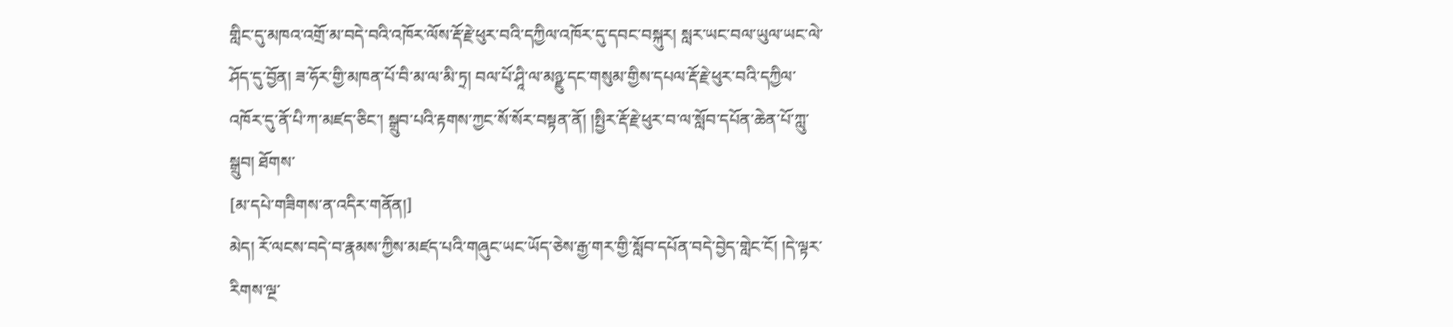གླིང་དུ་མཁའ་འགྲོ་མ་བདེ་བའི་འཁོར་ལོས་རྡོ་རྗེ་ཕུར་བའི་དཀྱིལ་འཁོར་དུ་དབང་བསྐུར། སླར་ཡང་བལ་ཡུལ་ཡང་ལེ་ཤོད་དུ་བྱོན། ཟ་ཧོར་གྱི་མཁན་པོ་བི་མ་ལ་མི་ཏྲ། བལ་པོ་ཤཱི་ལ་མཉྫུ་དང་གསུམ་གྱིས་དཔལ་རྡོ་རྗེ་ཕུར་བའི་དཀྱིལ་འཁོར་དུ་ནོ་པི་ཀ་མཛད་ཅིང་། སྒྲུབ་པའི་རྟགས་ཀྱང་སོ་སོར་བསྟན་ནོ། །སྤྱིར་རྡོ་རྗེ་ཕུར་བ་ལ་སློབ་དཔོན་ཆེན་པོ་ཀླུ་སྒྲུབ། ཐོགས་
[མ་དཔེ་གཟིགས་ན་འདིར་གནོན།]
མེད། རོ་ལངས་བདེ་བ་རྣམས་ཀྱིས་མཛད་པའི་གཞུང་ཡང་ཡོད་ཅེས་རྒྱ་གར་གྱི་སློབ་དཔོན་བདེ་བྱེད་གླེང་ངོ། །དེ་ལྟར་རིགས་ལྔ་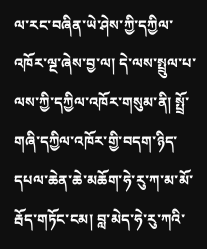ལ་རང་བཞིན་ཡེ་ཤེས་ཀྱི་དཀྱིལ་འཁོར་ལྔ་ཞེས་བྱ་ལ། དེ་ལས་སྤྲུལ་པ་ལས་ཀྱི་དཀྱིལ་འཁོར་གསུམ་ནི། སྤྲོ་གཞི་དཀྱིལ་འཁོར་གྱི་བདག་ཉིད་དཔལ་ཆེན་ཆེ་མཆོག་ཧེ་རུ་ཀ་མ་མོ་རྦོད་གཏོང་ངམ། བླ་མེད་ཧེ་རུ་ཀའི་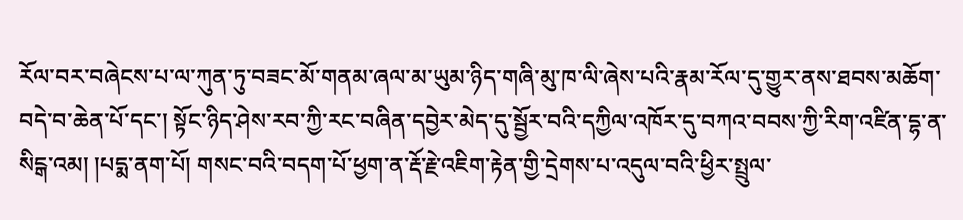རོལ་བར་བཞེངས་པ་ལ་ཀུན་ཏུ་བཟང་མོ་གནམ་ཞལ་མ་ཡུམ་ཉིད་གཞི་མུ་ཁ་ལི་ཞེས་པའི་རྣམ་རོལ་དུ་གྱུར་ནས་ཐབས་མཆོག་བདེ་བ་ཆེན་པོ་དང་། སྟོང་ཉིད་ཤེས་རབ་ཀྱི་རང་བཞིན་དབྱེར་མེད་དུ་སྦྱོར་བའི་དཀྱིལ་འཁོར་དུ་བཀའ་བབས་ཀྱི་རིག་འཛིན་དྷ་ན་སིངྒ་འམ། །པདྨ་ནག་པོ། གསང་བའི་བདག་པོ་ཕྱག་ན་རྡོ་རྗེ་འཇིག་རྟེན་གྱི་དྲེགས་པ་འདུལ་བའི་ཕྱིར་སྤྲུལ་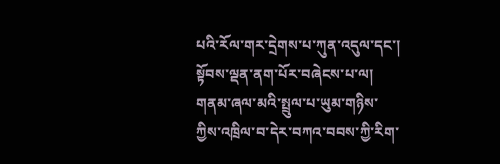པའི་རོལ་གར་དྲེགས་པ་ཀུན་འདུལ་དང་། སྟོབས་ལྡན་ནག་པོར་བཞེངས་པ་ལ། གནམ་ཞལ་མའི་སྤྲུལ་པ་ཡུམ་གཉིས་ཀྱིས་འཁྲིལ་བ་དེར་བཀའ་བབས་ཀྱི་རིག་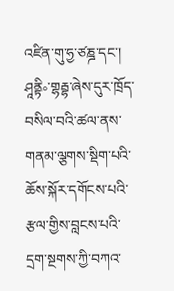འཛིན་གུ་ཧྱ་ཙཎྜ་དང་། ཤཱནྟི༚་གྷརྦྷ་ཞེས་དུར་ཁྲོད་བསིལ་བའི་ཚལ་ནས་གནམ་ལྕགས་སྡིག་པའི་ཆོས་སྐོར་དགོངས་པའི་རྩལ་གྱིས་བླངས་པའི་དྲག་སྔགས་ཀྱི་བཀའ་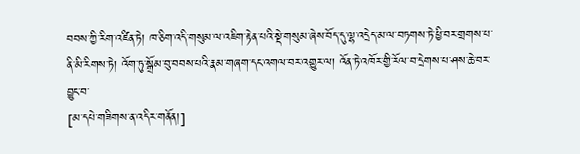བབས་ཀྱི་རིག་འཛིན་ཏེ། ཁ་ཅིག་འདི་གསུམ་ལ་འཇིག་རྟེན་པའི་སྡེ་གསུམ་ཞེས་བོད་དུ་ལྷ་འདྲེད་མ་ལ་བཏགས་ཏེ་ཕྱི་བར་གྲགས་པ་ནི་མི་རིགས་ཏེ། འོག་ཏུ་སྒྲོམ་བུ་བབས་པའི་རྣམ་གཞག་དང་འགལ་བར་འགྱུར་ལ། འོན་ཏེ་འཁོར་གྱི་རོལ་བ་དྲེགས་པ་ཤས་ཆེ་བར་བྱུང་བ་
[མ་དཔེ་གཟིགས་ན་འདིར་གནོན།]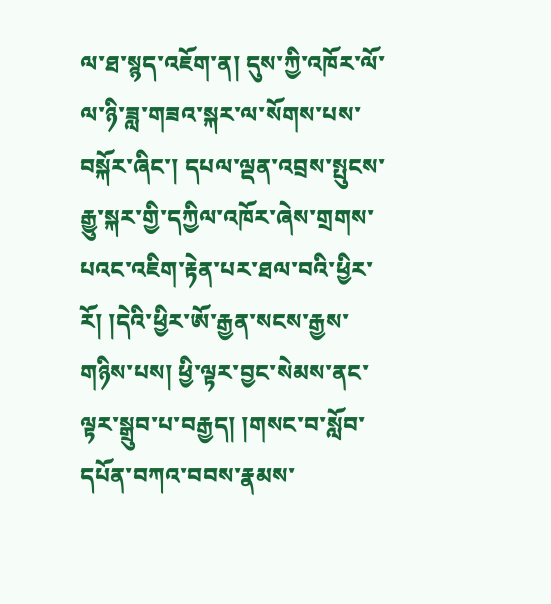ལ་ཐ་སྙད་འཇོག་ན། དུས་ཀྱི་འཁོར་ལོ་ལ་ཉི་ཟླ་གཟའ་སྐར་ལ་སོགས་པས་བསྐོར་ཞིང་། དཔལ་ལྡན་འབྲས་སྤུངས་རྒྱུ་སྐར་གྱི་དཀྱིལ་འཁོར་ཞེས་གྲགས་པའང་འཇིག་རྟེན་པར་ཐལ་བའི་ཕྱིར་རོ། །དེའི་ཕྱིར་ཨོ་རྒྱན་སངས་རྒྱས་གཉིས་པས། ཕྱི་ལྟར་བྱང་སེམས་ནང་ལྟར་སྒྲུབ་པ་བརྒྱད། །གསང་བ་སློབ་དཔོན་བཀའ་བབས་རྣམས་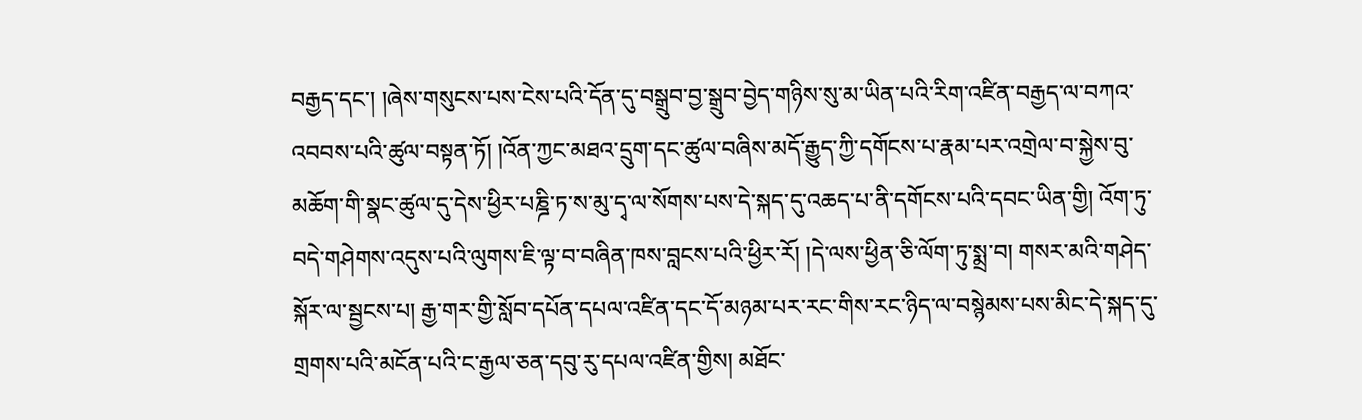བརྒྱད་དང་། །ཞེས་གསུངས་པས་ངེས་པའི་དོན་དུ་བསྒྲུབ་བྱ་སྒྲུབ་བྱེད་གཉིས་སུ་མ་ཡིན་པའི་རིག་འཛིན་བརྒྱད་ལ་བཀའ་འབབས་པའི་ཚུལ་བསྟན་ཏོ། །འོན་ཀྱང་མཐའ་དྲུག་དང་ཚུལ་བཞིས་མདོ་རྒྱུད་ཀྱི་དགོངས་པ་རྣམ་པར་འགྲེལ་བ་སྐྱེས་བུ་མཆོག་གི་སྣང་ཚུལ་དུ་དེས་ཕྱིར་པཎྜི་ཏ་ས་མུ་དྭ་ལ་སོགས་པས་དེ་སྐད་དུ་འཆད་པ་ནི་དགོངས་པའི་དབང་ཡིན་གྱི། འོག་ཏུ་བདེ་གཤེགས་འདུས་པའི་ལུགས་ཇི་ལྟ་བ་བཞིན་ཁས་བླངས་པའི་ཕྱིར་རོ། །དེ་ལས་ཕྱིན་ཅི་ལོག་ཏུ་སྨྲ་བ། གསར་མའི་གཤེད་སྐོར་ལ་སྦྱངས་པ། རྒྱ་གར་གྱི་སློབ་དཔོན་དཔལ་འཛིན་དང་དོ་མཉམ་པར་རང་གིས་རང་ཉིད་ལ་བསྙེམས་པས་མིང་དེ་སྐད་དུ་གྲགས་པའི་མངོན་པའི་ང་རྒྱལ་ཅན་དབུ་རུ་དཔལ་འཛིན་གྱིས། མཐོང་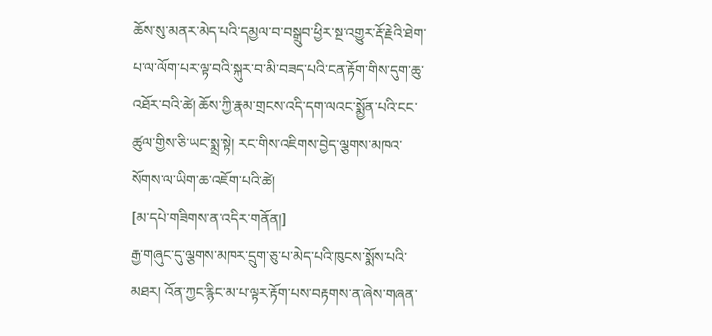ཆོས་སུ་མནར་མེད་པའི་དམྱལ་བ་བསྒྲུབ་ཕྱིར་སྔ་འགྱུར་རྡོ་རྗེའི་ཐེག་པ་ལ་ལོག་པར་ལྟ་བའི་སྐུར་བ་མི་བཟད་པའི་ངན་རྟོག་གིས་དུག་ཆུ་འཐོར་བའི་ཚེ། ཆོས་ཀྱི་རྣམ་གྲངས་འདི་དག་ལའང་སྨྱོན་པའི་ངང་ཚུལ་གྱིས་ཅི་ཡང་སྨྲ་སྟེ། རང་གིས་འཇིགས་བྱེད་ལྕགས་མཁའ་སོགས་ལ་ཡིག་ཆ་འཇོག་པའི་ཚེ།
[མ་དཔེ་གཟིགས་ན་འདིར་གནོན།]
རྒྱ་གཞུང་དུ་ལྕགས་མཁར་དྲུག་ཅུ་པ་མེད་པའི་ཁུངས་སྨོས་པའི་མཐར། འོན་ཀྱང་རྙིང་མ་པ་ལྟར་རྟོག་པས་བརྟགས་ན་ཞེས་གཞན་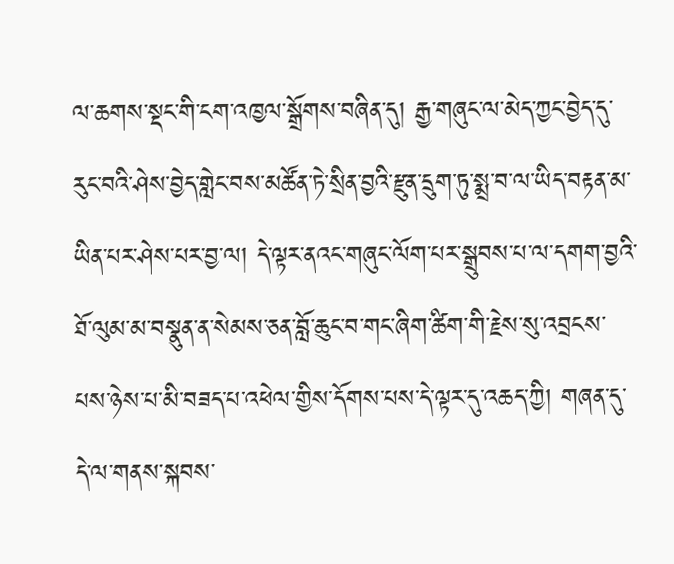ལ་ཆགས་སྡང་གི་ངག་འཁྱལ་སྒྲོགས་བཞིན་དུ། རྒྱ་གཞུང་ལ་མེད་ཀྱང་བྱེད་དུ་རུང་བའི་ཤེས་བྱེད་གླེང་བས་མཚོན་ཏེ་སྲིན་བྱའི་རྫུན་དྲུག་ཏུ་སྨྲ་བ་ལ་ཡིད་བརྟན་མ་ཡིན་པར་ཤེས་པར་བྱ་ལ། དེ་ལྟར་ནའང་གཞུང་ལོག་པར་སྒྲུབས་པ་ལ་དགག་བྱའི་ཐོ་ལུམ་མ་བསྣུན་ན་སེམས་ཅན་བློ་ཆུང་བ་གང་ཞིག་ཚིག་གི་རྗེས་སུ་འབྲངས་པས་ཉེས་པ་མི་བཟད་པ་འཕེལ་གྱིས་དོགས་པས་དེ་ལྟར་དུ་འཆད་ཀྱི། གཞན་དུ་དེ་ལ་གནས་སྐབས་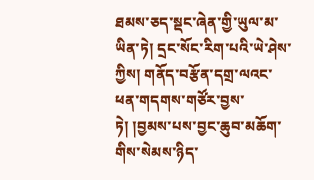ཐམས་ཅད་སྡང་ཞེན་གྱི་ཡུལ་མ་ཡིན་ཏེ། དྲང་སོང་རིག་པའི་ཡེ་ཤེས་ཀྱིས། གནོད་བརྩོན་དགྲ་ལའང་ཕན་གདགས་གཙོར་བྱས་ཏེ། །བྱམས་པས་བྱང་ཆུབ་མཆོག་གིས་སེམས་ཉིད་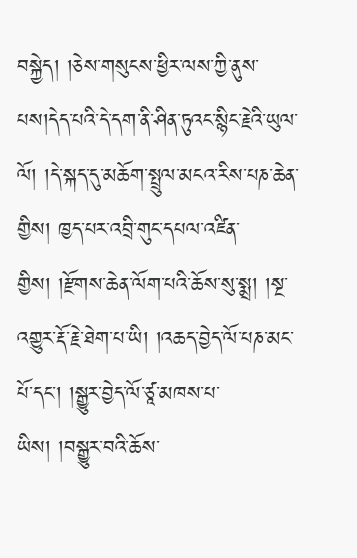བསྐྱེད། །ཅེས་གསུངས་ཕྱིར་ལས་ཀྱི་ནུས་པས།དེད་པའི་དེ་དག་ནི་ཤིན་ཏུའང་སྙིང་རྗེའི་ཡུལ་ལོ། །དེ་སྐད་དུ་མཆོག་སྤྲུལ་མངའ་རིས་པཎ་ཆེན་གྱིས། ཁྱད་པར་འབྲི་གུང་དཔལ་འཛིན་གྱིས། །རྫོགས་ཆེན་ལོག་པའི་ཆོས་སུ་སྨྲ། །སྔ་འགྱུར་རྡོ་རྗེ་ཐེག་པ་ཡི། །འཆད་བྱེད་ལོ་པཎ་མང་པོ་དང་། །སྒྱུར་བྱེད་ལོ་ཙཱ་མཁས་པ་ཡིས། །བསྒྱུར་བའི་ཆོས་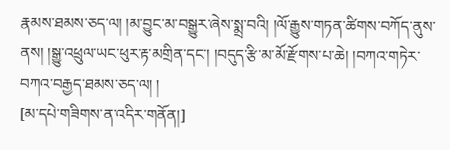རྣམས་ཐམས་ཅད་ལ། །མ་བྱུང་མ་བསྒྱུར་ཞེས་སྨྲ་བའི། །ལོ་རྒྱུས་གཏན་ཚིགས་བཀོད་ནུས་ནས། །སྒྱུ་འཕྲུལ་ཡང་ཕུར་རྟ་མགྲིན་དང་། །བདུད་རྩི་མ་མོ་རྫོགས་པ་ཆེ། །བཀའ་གཏེར་བཀའ་བརྒྱད་ཐམས་ཅད་ལ། །
[མ་དཔེ་གཟིགས་ན་འདིར་གནོན།]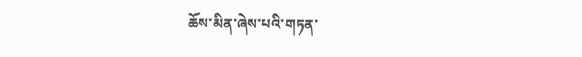ཆོས་མིན་ཞེས་པའི་གཏན་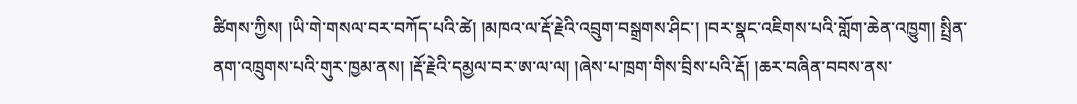ཚིགས་ཀྱིས། །ཡི་གེ་གསལ་བར་བཀོད་པའི་ཚེ། །མཁའ་ལ་རྡོ་རྗེའི་འབྲུག་བསྒྲགས་ཤིང་། །བར་སྣང་འཇིགས་པའི་གློག་ཆེན་འཁྱུག། སྤྲིན་ནག་འཁྲུགས་པའི་གུར་ཁྱམ་ནས། །རྡོ་རྗེའི་དམྱལ་བར་ཨ་ལ་ལ། །ཞེས་པ་ཁྲག་གིས་བྲིས་པའི་རྡོ། །ཆར་བཞིན་བབས་ནས་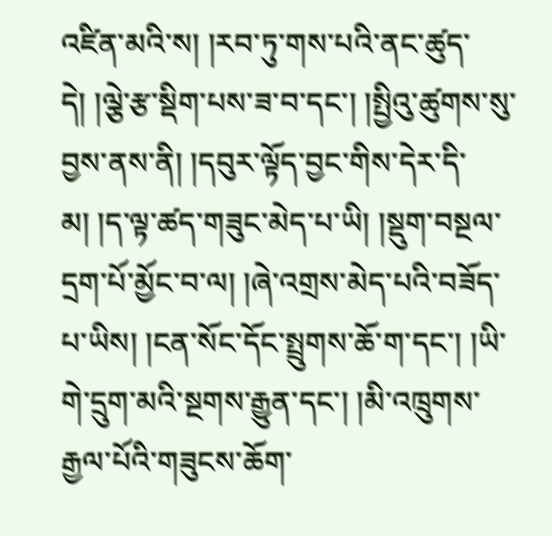འཛིན་མའི་ས། །རབ་ཏུ་གས་པའི་ནང་ཚུད་དེ། །ལྕེ་རྩ་སྡིག་པས་ཟ་བ་དང་། །སྤྱིའུ་ཚུགས་སུ་བྱས་ནས་ནི། །དབུར་ལྟོད་བྱང་གིས་དེར་དི་མ། །ད་ལྟ་ཚད་གཟུང་མེད་པ་ཡི། །སྡུག་བསྔལ་དྲག་པོ་མྱོང་བ་ལ། །ཞེ་འགྲས་མེད་པའི་བཟོད་པ་ཡིས། །ངན་སོང་དོང་སྤྲུགས་ཆོ་ག་དང་། །ཡི་གེ་དྲུག་མའི་སྔགས་རྒྱུན་དང་། །མི་འཁྲུགས་རྒྱལ་པོའི་གཟུངས་ཆོག་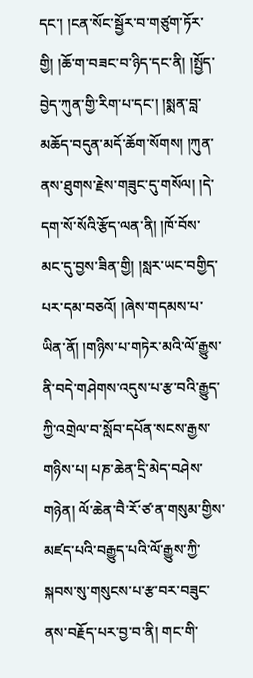དང་། །ངན་སོང་སྦྱོར་བ་གཙུག་ཏོར་གྱི། །ཆོ་ག་བཟང་བ་ཉིད་དང་ནི། །སྤྱོད་བྱེད་ཀུན་གྱི་རིག་པ་དང་། །སྨན་བླ་མཆོད་བདུན་མདོ་ཆོག་སོགས། །ཀུན་ནས་ཐུགས་རྗེས་གཟུང་དུ་གསོལ། །དེ་དག་སོ་སོའི་རྩོད་ལན་ནི། །ཁོ་བོས་མང་དུ་བྱས་ཟིན་གྱི། །སླར་ཡང་བགྱིད་པར་དམ་བཅའོ། །ཞེས་གདམས་པ་ཡིན་ནོ། །གཉིས་པ་གཏེར་མའི་ལོ་རྒྱུས་ནི་བདེ་གཤེགས་འདུས་པ་རྩ་བའི་རྒྱུད་ཀྱི་འགྲེལ་བ་སློབ་དཔོན་སངས་རྒྱས་གཉིས་པ། པཎ་ཆེན་དྲི་མེད་བཤེས་གཉེན། ལོ་ཆེན་བཻ་རོ་ཙ་ན་གསུམ་གྱིས་མཛད་པའི་བརྒྱུད་པའི་ལོ་རྒྱུས་ཀྱི་སྐབས་སུ་གསུངས་པ་རྩ་བར་བཟུང་ནས་བརྗོད་པར་བྱ་བ་ནི། གང་གི་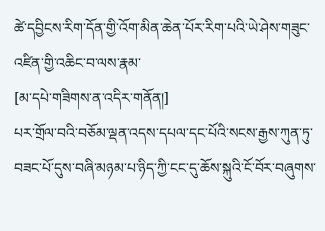ཚེ་དབྱིངས་རིག་དོན་གྱི་འོག་མིན་ཆེན་པོར་རིག་པའི་ཡེ་ཤེས་གཟུང་འཛིན་གྱི་འཆིང་བ་ལས་རྣམ་
[མ་དཔེ་གཟིགས་ན་འདིར་གནོན།]
པར་གྲོལ་བའི་བཅོམ་ལྡན་འདས་དཔལ་དང་པོའི་སངས་རྒྱས་ཀུན་ཏུ་བཟང་པོ་དུས་བཞི་མཉམ་པ་ཉིད་ཀྱི་ངང་དུ་ཆོས་སྐུའི་ངོ་བོར་བཞུགས་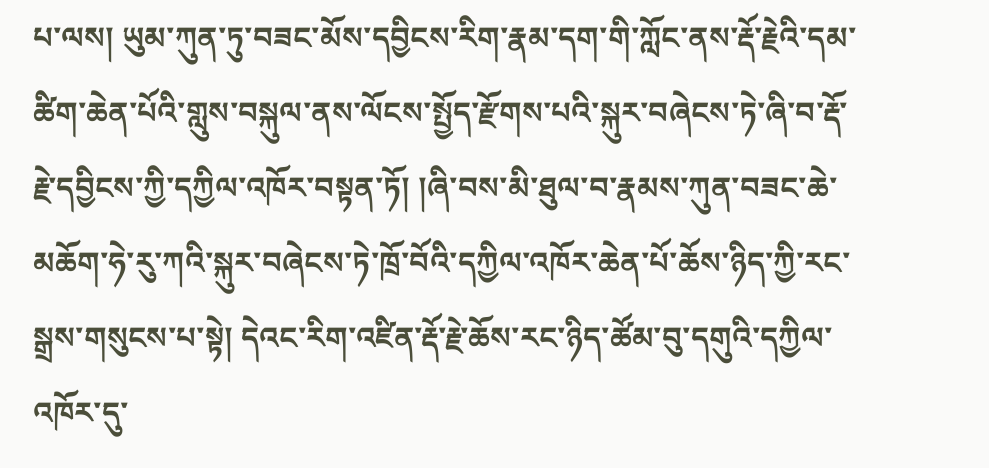པ་ལས། ཡུམ་ཀུན་ཏུ་བཟང་མོས་དབྱིངས་རིག་རྣམ་དག་གི་ཀློང་ནས་རྡོ་རྗེའི་དམ་ཚིག་ཆེན་པོའི་གླུས་བསྐུལ་ནས་ལོངས་སྤྱོད་རྫོགས་པའི་སྐུར་བཞེངས་ཏེ་ཞི་བ་རྡོ་རྗེ་དབྱིངས་ཀྱི་དཀྱིལ་འཁོར་བསྟན་ཏོ། །ཞི་བས་མི་ཐུལ་བ་རྣམས་ཀུན་བཟང་ཆེ་མཆོག་ཧེ་རུ་ཀའི་སྐུར་བཞེངས་ཏེ་ཁྲོ་བོའི་དཀྱིལ་འཁོར་ཆེན་པོ་ཆོས་ཉིད་ཀྱི་རང་སྒྲས་གསུངས་པ་སྟེ། དེའང་རིག་འཛིན་རྡོ་རྗེ་ཆོས་རང་ཉིད་ཚོམ་བུ་དགུའི་དཀྱིལ་འཁོར་དུ་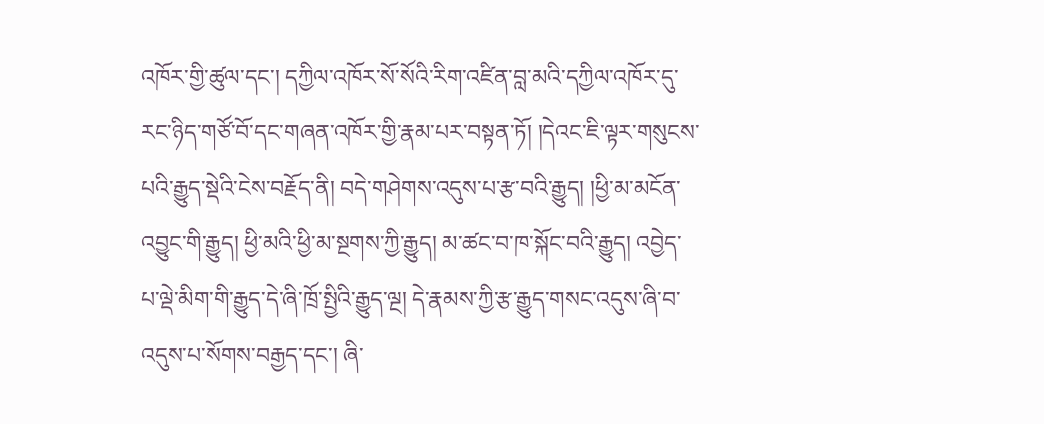འཁོར་གྱི་ཚུལ་དང་། དཀྱིལ་འཁོར་སོ་སོའི་རིག་འཛིན་བླ་མའི་དཀྱིལ་འཁོར་དུ་རང་ཉིད་གཙོ་བོ་དང་གཞན་འཁོར་གྱི་རྣམ་པར་བསྟན་ཏོ། །དེའང་ཇི་ལྟར་གསུངས་པའི་རྒྱུད་སྡེའི་ངེས་བརྗོད་ནི། བདེ་གཤེགས་འདུས་པ་རྩ་བའི་རྒྱུད། །ཕྱི་མ་མངོན་འབྱུང་གི་རྒྱུད། ཕྱི་མའི་ཕྱི་མ་སྔགས་ཀྱི་རྒྱུད། མ་ཚང་བ་ཁ་སྐོང་བའི་རྒྱུད། འབྱེད་པ་ལྡེ་མིག་གི་རྒྱུད་དེ་ཞི་ཁྲོ་སྤྱིའི་རྒྱུད་ལྔ། དེ་རྣམས་ཀྱི་རྩ་རྒྱུད་གསང་འདུས་ཞི་བ་འདུས་པ་སོགས་བརྒྱད་དང་། ཞི་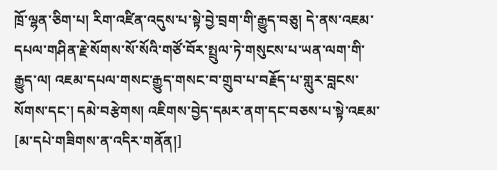ཁྲོ་ལྷན་ཅིག་པ། རིག་འཛིན་འདུས་པ་སྟེ་བྱེ་བྲག་གི་རྒྱུད་བཅུ། དེ་ནས་འཇམ་དཔལ་གཤིན་རྗེ་སོགས་སོ་སོའི་གཙོ་བོར་སྤྲུལ་ཏེ་གསུངས་པ་ཡན་ལག་གི་རྒྱུད་ལ། འཇམ་དཔལ་གསང་རྒྱུད་གསང་བ་གྲུབ་པ་བརྗོད་པ་གླུར་བླངས་སོགས་དང་། དམེ་བརྩེགས། འཇིགས་བྱེད་དམར་ནག་དང་བཅས་པ་སྟེ་འཇམ་
[མ་དཔེ་གཟིགས་ན་འདིར་གནོན།]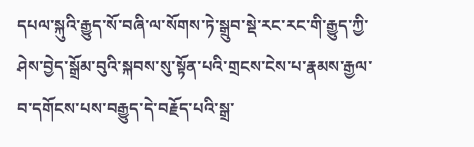དཔལ་སྐུའི་རྒྱུད་སོ་བཞི་ལ་སོགས་ཏེ་སྒྲུབ་སྡེ་རང་རང་གི་རྒྱུད་ཀྱི་ཤེས་བྱེད་སྒྲོམ་བུའི་སྐབས་སུ་སྟོན་པའི་གྲངས་ངེས་པ་རྣམས་རྒྱལ་བ་དགོངས་པས་བརྒྱུད་དེ་བརྗོད་པའི་སྒྲ་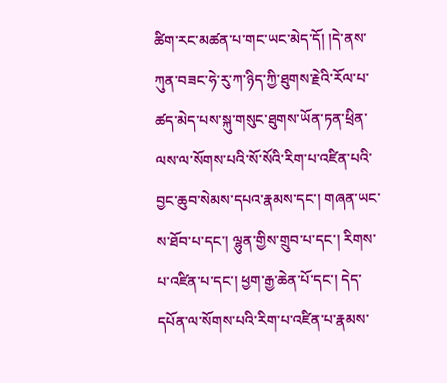ཚིག་རང་མཚན་པ་གང་ཡང་མེད་དོ། །དེ་ནས་ཀུན་བཟང་ཧེ་རུ་ཀ་ཉིད་ཀྱི་ཐུགས་རྗེའི་རོལ་པ་ཚད་མེད་པས་སྐུ་གསུང་ཐུགས་ཡོན་ཏན་ཕྲིན་ལས་ལ་སོགས་པའི་སོ་སོའི་རིག་པ་འཛིན་པའི་བྱང་ཆུབ་སེམས་དཔའ་རྣམས་དང་། གཞན་ཡང་ས་ཐོབ་པ་དང་། ལྷུན་གྱིས་གྲུབ་པ་དང་། རིགས་པ་འཛིན་པ་དང་། ཕྱག་རྒྱ་ཆེན་པོ་དང་། དེད་དཔོན་ལ་སོགས་པའི་རིག་པ་འཛིན་པ་རྣམས་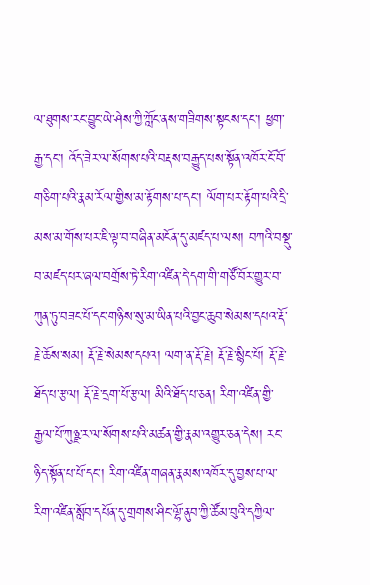ལ་ཐུགས་རང་བྱུང་ཡེ་ཤེས་ཀྱི་ཀློང་ནས་གཟིགས་སྟངས་དང་། ཕྱག་རྒྱ་དང་། འོད་ཟེར་ལ་སོགས་པའི་བརྡས་བརྒྱུད་པས་སྟོན་འཁོར་ངོ་བོ་གཅིག་པའི་རྣམ་རོལ་གྱིས་མ་རྟོགས་པ་དང་། ལོག་པར་རྟོག་པའི་དྲི་མས་མ་གོས་པར་ཇི་ལྟ་བ་བཞིན་མངོན་དུ་མཛད་པ་ལས། བཀའི་བསྡུ་བ་མཛད་པར་ཞལ་བགྲོས་ཏེ་རིག་འཛིན་དེ་དག་གི་གཙོ་བོར་གྱུར་བ་ཀུན་ཏུ་བཟང་པོ་དང་གཉིས་སུ་མ་ཡིན་པའི་བྱང་ཆུབ་སེམས་དཔའ་རྡོ་རྗེ་ཆོས་སམ། རྡོ་རྗེ་སེམས་དཔའ། ལག་ན་རྡོ་རྗེ། རྡོ་རྗེ་སྙིང་པོ། རྡོ་རྗེ་ཐོད་པ་རྩལ། རྡོ་རྗེ་དྲག་པོ་རྩལ། མིའི་ཐོད་པ་ཅན། རིག་འཛིན་གྱི་རྒྱལ་པོ་ཀུཉྫ་ར་ལ་སོགས་པའི་མཚན་གྱི་རྣམ་འགྱུར་ཅན་དེས། རང་ཉིད་སྟོན་པ་པོ་དང་། རིག་འཛིན་གཞན་རྣམས་འཁོར་དུ་བྱས་པ་ལ་རིག་འཛིན་སློབ་དཔོན་དུ་གྲགས་ཤིང་ལྷོ་ནུབ་ཀྱི་ཚོམ་བུའི་དཀྱིལ་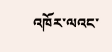འཁོར་ལའང་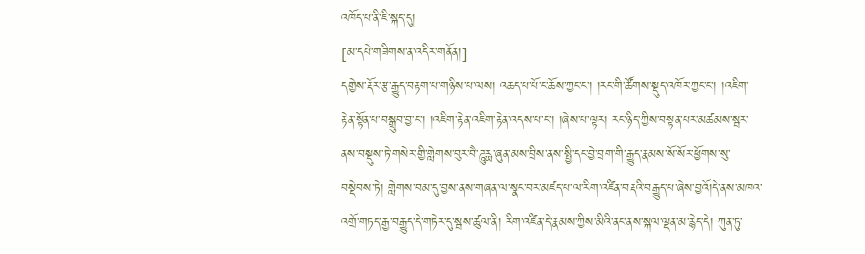འཁོད་པ་ནི་ཇི་སྐད་དུ།
[མ་དཔེ་གཟིགས་ན་འདིར་གནོན།]
དགྱེས་རྡོར་རྩ་རྒྱུད་བརྟག་པ་གཉིས་པ་ལས། འཆད་པ་པོ་ང་ཆོས་ཀྱང་ང་། །རང་གི་ཚོགས་སྡུད་འཁོར་ཀྱང་ང་། །འཇིག་རྟེན་སྟོན་པ་བསྒྲུབ་བྱ་ང་། །འཇིག་རྟེན་འཇིག་རྟེན་འདས་པ་ང་། །ཞེས་པ་ལྟར། རང་ཉིད་ཀྱིས་བསྟན་པར་མཚམས་སྦར་ནས་བསྡུས་ཏེ་གསེར་གྱི་གླེགས་བུར་བཻ་ཌཱུརྻ་ཞུན་མས་བྲིས་ནས་སྤྱི་དང་བྱེ་བྲག་གི་རྒྱུད་རྣམས་སོ་སོར་ཕྱོགས་སུ་བསྡེབས་ཏེ། གླེགས་བམ་དུ་བྱས་ནས་གཞན་ལ་སྣང་བར་མཛད་པ་ལ་རིག་འཛིན་བརྡའི་བརྒྱུད་པ་ཞེས་བྱའོ།དེ་ནས་མཁའ་འགྲོ་གཏད་རྒྱ་བརྒྱུད་དེ་གཏེར་དུ་སྦས་ཚུལ་ནི། རིག་འཛིན་དེ་རྣམས་ཀྱིས་མིའི་ནང་ནས་སྐལ་ལྡན་མ་རྙེད་དེ། ཀུན་ཏུ་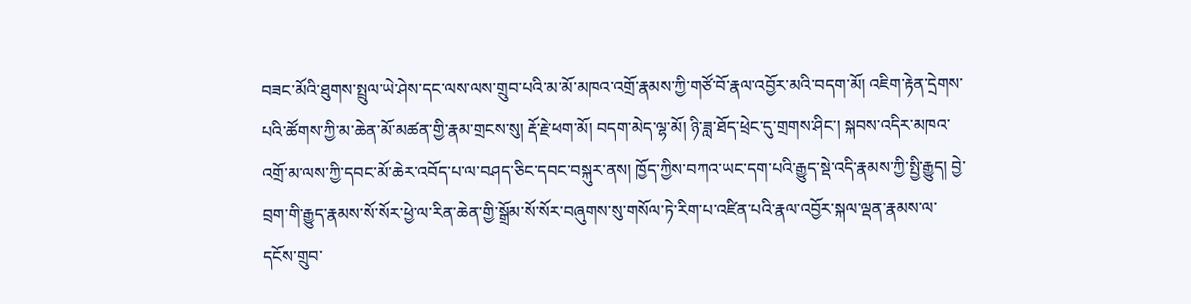བཟང་མོའི་ཐུགས་སྤྲུལ་ཡེ་ཤེས་དང་ལས་ལས་གྲུབ་པའི་མ་མོ་མཁའ་འགྲོ་རྣམས་ཀྱི་གཙོ་བོ་རྣལ་འབྱོར་མའི་བདག་མོ། འཇིག་རྟེན་དྲེགས་པའི་ཚོགས་ཀྱི་མ་ཆེན་མོ་མཚན་གྱི་རྣམ་གྲངས་སུ། རྡོ་རྗེ་ཕག་མོ། བདག་མེད་ལྷ་མོ། ཉི་ཟླ་ཐོད་ཕྲེང་དུ་གྲགས་ཤིང་། སྐབས་འདིར་མཁའ་འགྲོ་མ་ལས་ཀྱི་དབང་མོ་ཆེར་འབོད་པ་ལ་བཤད་ཅིང་དབང་བསྐུར་ནས། ཁྱོད་ཀྱིས་བཀའ་ཡང་དག་པའི་རྒྱུད་སྡེ་འདི་རྣམས་ཀྱི་སྤྱི་རྒྱུད། བྱེ་བྲག་གི་རྒྱུད་རྣམས་སོ་སོར་ཕྱེ་ལ་རིན་ཆེན་གྱི་སྒྲོམ་སོ་སོར་བཞུགས་སུ་གསོལ་ཏེ་རིག་པ་འཛིན་པའི་རྣལ་འབྱོར་སྐལ་ལྡན་རྣམས་ལ་དངོས་གྲུབ་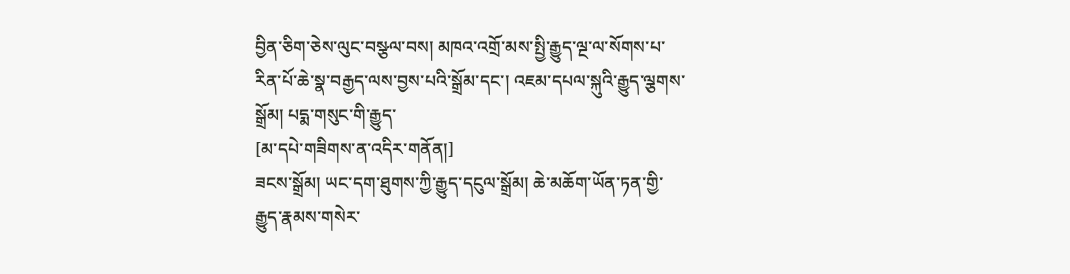བྱིན་ཅིག་ཅེས་ལུང་བསྩལ་བས། མཁའ་འགྲོ་མས་སྤྱི་རྒྱུད་ལྔ་ལ་སོགས་པ་རིན་པོ་ཆེ་སྣ་བརྒྱད་ལས་བྱས་པའི་སྒྲོམ་དང་། འཇམ་དཔལ་སྐུའི་རྒྱུད་ལྕགས་སྒྲོམ། པདྨ་གསུང་གི་རྒྱུད་
[མ་དཔེ་གཟིགས་ན་འདིར་གནོན།]
ཟངས་སྒྲོམ། ཡང་དག་ཐུགས་ཀྱི་རྒྱུད་དངུལ་སྒྲོམ། ཆེ་མཆོག་ཡོན་ཏན་གྱི་རྒྱུད་རྣམས་གསེར་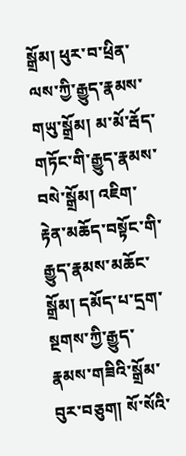སྒྲོམ། ཕུར་བ་ཕྲིན་ལས་ཀྱི་རྒྱུད་རྣམས་གཡུ་སྒྲོམ། མ་མོ་རྦོད་གཏོང་གི་རྒྱུད་རྣམས་བསེ་སྒྲོམ། འཇིག་རྟེན་མཆོད་བསྟོང་གི་རྒྱུད་རྣམས་མཆོང་སྒྲོམ། དམོད་པ་དྲག་སྔགས་ཀྱི་རྒྱུད་རྣམས་གཟིའི་སྒྲོམ་བུར་བཅུག། སོ་སོའི་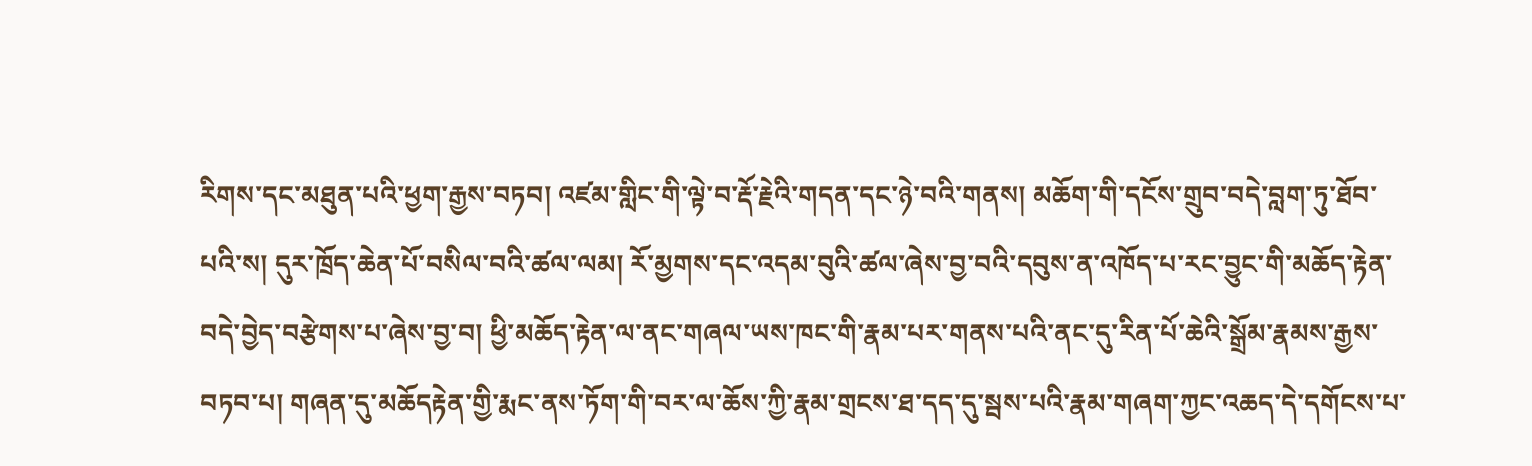རིགས་དང་མཐུན་པའི་ཕྱག་རྒྱས་བཏབ། འཛམ་གླིང་གི་ལྟེ་བ་རྡོ་རྗེའི་གདན་དང་ཉེ་བའི་གནས། མཆོག་གི་དངོས་གྲུབ་བདེ་བླག་ཏུ་ཐོབ་པའི་ས། དུར་ཁྲོད་ཆེན་པོ་བསིལ་བའི་ཚལ་ལམ། རོ་མྱགས་དང་འདམ་བུའི་ཚལ་ཞེས་བྱ་བའི་དབུས་ན་འཁོད་པ་རང་བྱུང་གི་མཆོད་རྟེན་བདེ་བྱེད་བརྩེགས་པ་ཞེས་བྱ་བ། ཕྱི་མཆོད་རྟེན་ལ་ནང་གཞལ་ཡས་ཁང་གི་རྣམ་པར་གནས་པའི་ནང་དུ་རིན་པོ་ཆེའི་སྒྲོམ་རྣམས་རྒྱས་བཏབ་པ། གཞན་དུ་མཆོདརྟེན་གྱི་རྨང་ནས་ཏོག་གི་བར་ལ་ཆོས་ཀྱི་རྣམ་གྲངས་ཐ་དད་དུ་སྦས་པའི་རྣམ་གཞག་ཀྱང་འཆད་དེ་དགོངས་པ་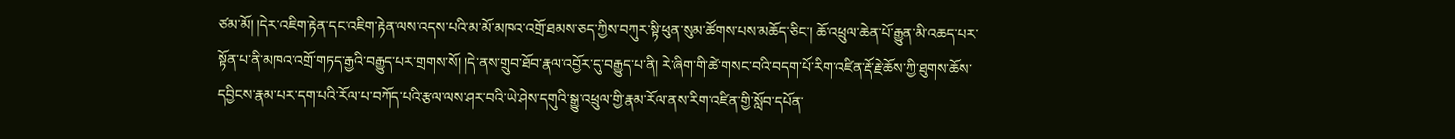ཙམ་མོ། །དེར་འཇིག་རྟེན་དང་འཇིག་རྟེན་ལས་འདས་པའི་མ་མོ་མཁའ་འགྲོ་ཐམས་ཅད་ཀྱིས་བཀུར་སྟི་ཕུན་སུམ་ཚོགས་པས་མཆོད་ཅིང་། ཆོ་འཕྲུལ་ཆེན་པོ་རྒྱུན་མི་འཆད་པར་སྟོན་པ་ནི་མཁའ་འགྲོ་གཏད་རྒྱའི་བརྒྱུད་པར་གྲགས་སོ། །དེ་ནས་གྲུབ་ཐོབ་རྣལ་འབྱོར་དུ་བརྒྱུད་པ་ནི། རེ་ཞིག་གི་ཚེ་གསང་བའི་བདག་པོ་རིག་འཛིན་རྡོ་རྗེ་ཆོས་ཀྱི་ཐུགས་ཆོས་དབྱིངས་རྣམ་པར་དག་པའི་རོལ་པ་བཀོད་པའི་རྩལ་ལས་ཤར་བའི་ཡེ་ཤེས་དགུའི་སྒྱུ་འཕྲུལ་གྱི་རྣམ་རོལ་ནས་རིག་འཛིན་གྱི་སློབ་དཔོན་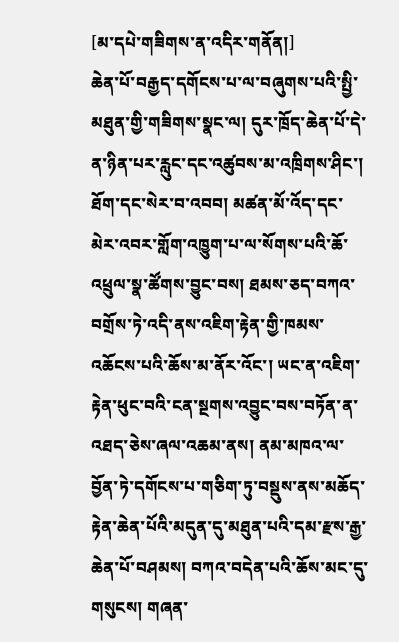[མ་དཔེ་གཟིགས་ན་འདིར་གནོན།]
ཆེན་པོ་བརྒྱད་དགོངས་པ་ལ་བཞུགས་པའི་སྤྱི་མཐུན་གྱི་གཟིགས་སྣང་ལ། དུར་ཁྲོད་ཆེན་པོ་དེ་ན་ཉིན་པར་རླུང་དང་འཚུབས་མ་འཁྲིགས་ཤིང་། ཐོག་དང་སེར་བ་འབབ། མཚན་མོ་འོད་དང་མེར་འབར་གློག་འཁྱུག་པ་ལ་སོགས་པའི་ཆོ་འཕྲུལ་སྣ་ཚོགས་བྱུང་བས། ཐམས་ཅད་བཀའ་བགྲོས་ཏེ་འདི་ནས་འཇིག་རྟེན་གྱི་ཁམས་འཆོངས་པའི་ཆོས་མ་ནོར་འོང་། ཡང་ན་འཇིག་རྟེན་ཕུང་བའི་ངན་སྔགས་འབྱུང་བས་བཏོན་ན་འཐད་ཅེས་ཞལ་འཆམ་ནས། ནམ་མཁའ་ལ་བྱོན་ཏེ་དགོངས་པ་གཅིག་ཏུ་བསྡུས་ནས་མཆོད་རྟེན་ཆེན་པོའི་མདུན་དུ་མཐུན་པའི་དམ་རྫས་རྒྱ་ཆེན་པོ་བཤམས། བཀའ་བདེན་པའི་ཆོས་མང་དུ་གསུངས། གཞན་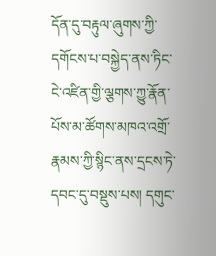དོན་དུ་བརྟུལ་ཞུགས་ཀྱི་དགོངས་པ་བསྐྱེད་ནས་ཏིང་ངེ་འཛིན་གྱི་ལྕགས་ཀྱུ་རྣོན་པོས་མ་ཚོགས་མཁའ་འགྲོ་རྣམས་ཀྱི་སྙིང་ནས་དྲངས་ཏེ་དབང་དུ་བསྡུས་པས། དགུང་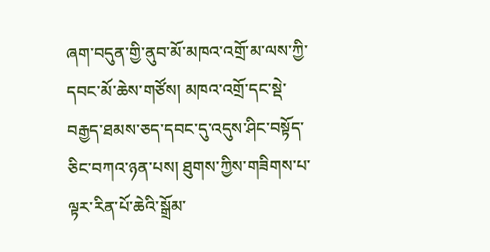ཞག་བདུན་གྱི་ནུབ་མོ་མཁའ་འགྲོ་མ་ལས་ཀྱི་དབང་མོ་ཆེས་གཙོས། མཁའ་འགྲོ་དང་སྡེ་བརྒྱད་ཐམས་ཅད་དབང་དུ་འདུས་ཤིང་བསྟོད་ཅིང་བཀའ་ཉན་པས། ཐུགས་ཀྱིས་གཟིགས་པ་ལྟར་རིན་པོ་ཆེའི་སྒྲོམ་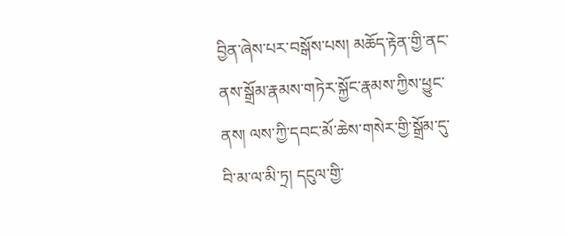བྱིན་ཞེས་པར་བསྒོས་པས། མཆོད་རྟེན་གྱི་ནང་ནས་སྒྲོམ་རྣམས་གཏེར་སྐྱོང་རྣམས་ཀྱིས་ཕྱུང་ནས། ལས་ཀྱི་དབང་མོ་ཆེས་གསེར་གྱི་སྒྲོམ་དུ་བི་མ་ལ་མི་ཏྲ། དངུལ་གྱི་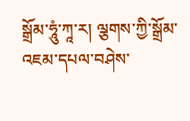སྒྲོམ་ཧཱུཾ་ཀཱ་ར། ལྕགས་ཀྱི་སྒྲོམ་འཇམ་དཔལ་བཤེས་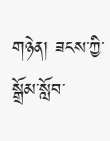གཉེན། ཟངས་ཀྱི་སྒྲོམ་སློབ་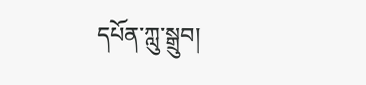དཔོན་ཀླུ་སྒྲུབ།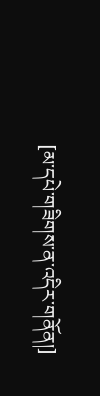[མ་དཔེ་གཟིགས་ན་འདིར་གནོན།]